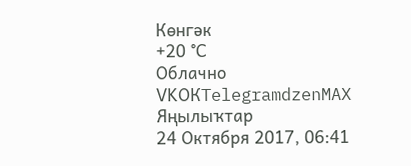Көнгәк
+20 °С
Облачно
VKОКTelegramdzenMAX
Яңылыҡтар
24 Октября 2017, 06:41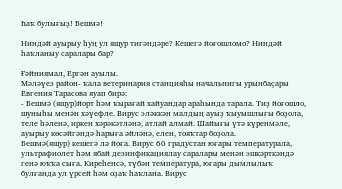Һаҡ булығыҙ! Бешмә!

Ниндәй ауырыу һуң ул ящур тигәндәре? Кешегә йоғошломо? Ниндәй һаҡланыу саралары бар?

Ғәйниямал, Ергән ауылы.
Мәләүез район- ҡала ветеринария станцияһы начальнигы урынбаҫары Евгения Тарасова яуап бирә:
- Бешмә (ящур)йорт һәм ҡырағай хайуандар араһында тарала. Тиҙ йоғошло, шуныһы менән хәүефле. Вирус эләккән малдың ауыҙ ҡыуышлығы боҙола, теле һәленә, иркен хәрәкәтләнә, атлай алмай. Шайығы үтә күренмәле, ауырыу көсәйгәндә һарыға әйләнә, елен, тояҡтар боҙола.
Бешмә(ящур) кешегә лә йоға. Вирус 60 градустан юғары температурала, ультрафиолет һәм ябай дезинфикациялау саралары менән эшкәрткәндә генә юҡҡа сыға. Киреһенсә, түбән температура, юғары дымлылыҡ булғанда ул үрсей һәм оҙаҡ һаҡлана. Вирус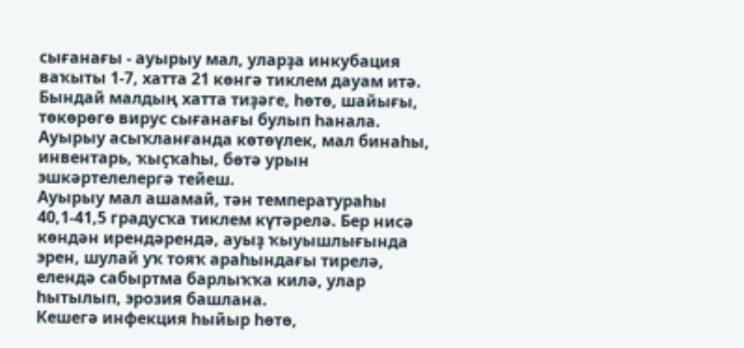сығанағы - ауырыу мал, уларҙа инкубация ваҡыты 1-7, хатта 21 көнгә тиклем дауам итә. Бындай малдың хатта тиҙәге, һөтө, шайығы, төкөрөгө вирус сығанағы булып һанала. Ауырыу асыҡланғанда көтөүлек, мал бинаһы, инвентарь, ҡыҫҡаһы, бөтә урын эшкәртелелергә тейеш.
Ауырыу мал ашамай, тән температураһы 40,1-41,5 градусҡа тиклем күтәрелә. Бер нисә көндән ирендәрендә, ауыҙ ҡыуышлығында эрен, шулай уҡ тояҡ араһындағы тирелә, елендә сабыртма барлыҡҡа килә, улар һытылып, эрозия башлана.
Кешегә инфекция һыйыр һөтө,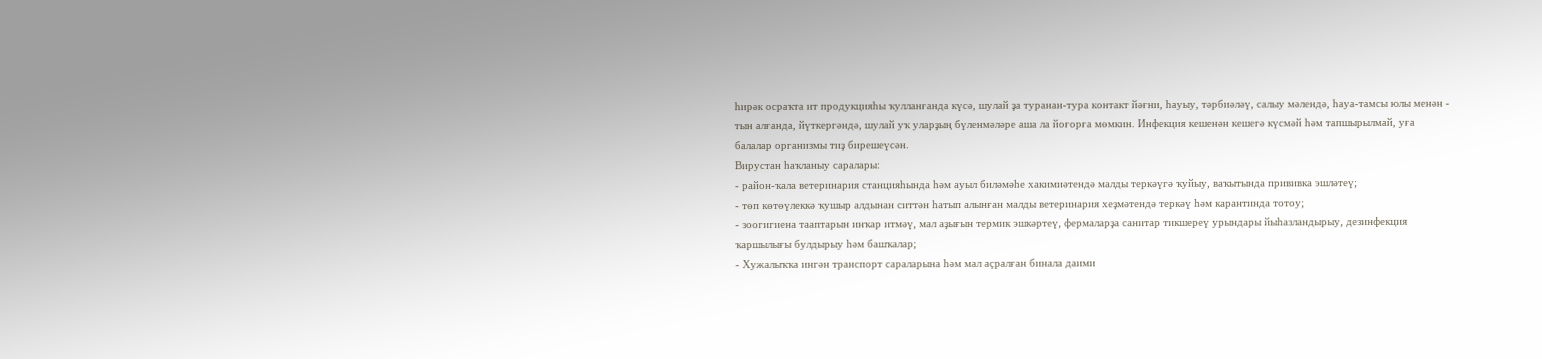һирәк осраҡта ит продукцияһы ҡулланғанда күсә, шулай ҙа туранан-тура контакт йәғни, һауыу, тәрбиәләү, салыу мәлендә, һауа-тамсы юлы менән - тын алғанда, йүткергәндә, шулай уҡ уларҙың бүленмәләре аша ла йоғорға мөмкин. Инфекция кешенән кешегә күсмәй һәм тапшырылмай, уға балалар организмы тиҙ бирешеүсән.
Вирустан һаҡланыу саралары:
- район-ҡала ветеринария станцияһында һәм ауыл биләмәһе хакимиәтендә малды теркәүгә ҡуйыу, ваҡытында прививка эшләтеү;
- төп көтөүлеккә ҡушыр алдынан ситтән һатып алынған малды ветеринария хеҙмәтендә теркәү һәм карантинда тотоу;
- зоогигиена тааптарын инҡар итмәү, мал аҙығын термик эшкәртеү, фермаларҙа санитар тикшереү урындары йыһазландырыу, дезинфекция ҡаршылығы булдырыу һәм башҡалар;
- Хужалыҡҡа ингән транспорт сараларына һәм мал аҫралған бинала даими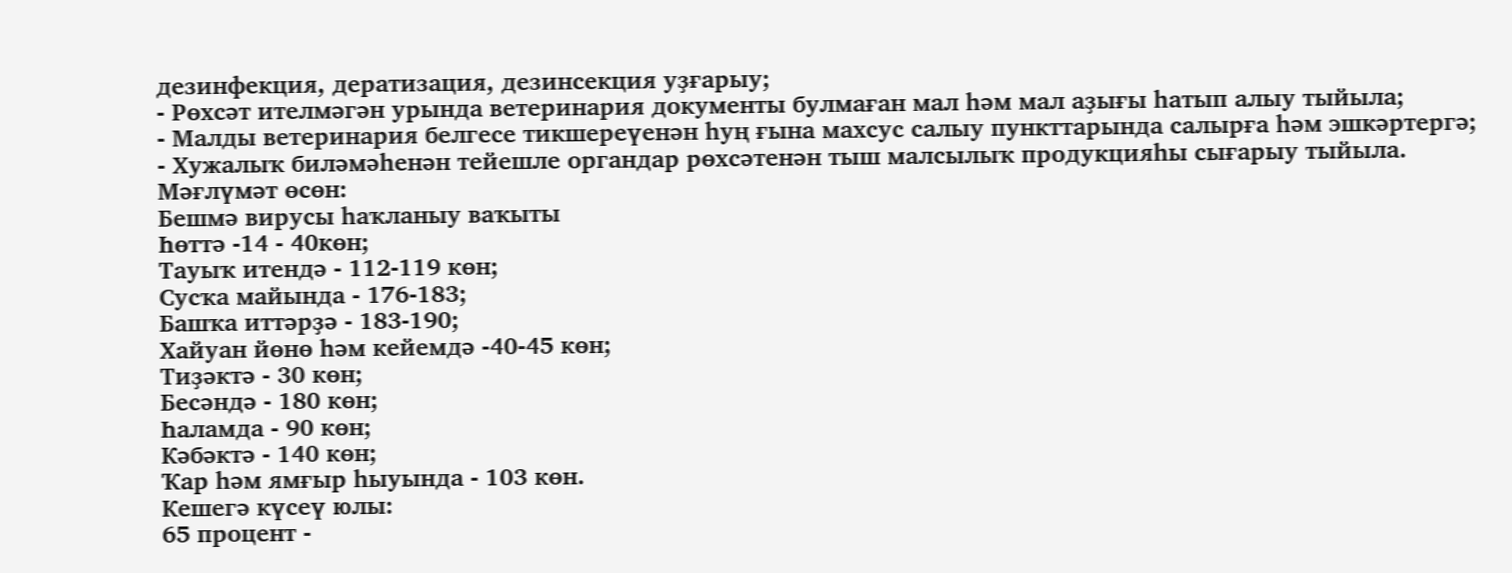дезинфекция, дератизация, дезинсекция уҙғарыу;
- Рөхсәт ителмәгән урында ветеринария документы булмаған мал һәм мал аҙығы һатып алыу тыйыла;
- Малды ветеринария белгесе тикшереүенән һуң ғына махсус салыу пункттарында салырға һәм эшкәртергә;
- Хужалыҡ биләмәһенән тейешле органдар рөхсәтенән тыш малсылыҡ продукцияһы сығарыу тыйыла.
Мәғлүмәт өсөн:
Бешмә вирусы һаҡланыу ваҡыты
Һөттә -14 - 40көн;
Тауыҡ итендә - 112-119 көн;
Сусҡа майында - 176-183;
Башҡа иттәрҙә - 183-190;
Хайуан йөнө һәм кейемдә -40-45 көн;
Тиҙәктә - 30 көн;
Бесәндә - 180 көн;
Һаламда - 90 көн;
Кәбәктә - 140 көн;
Ҡар һәм ямғыр һыуында - 103 көн.
Кешегә күсеү юлы:
65 процент -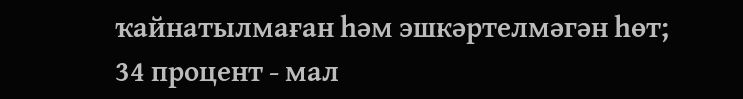ҡайнатылмаған һәм эшкәртелмәгән һөт;
34 процент - мал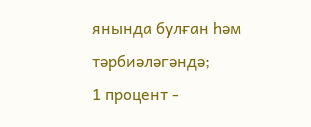янында булған һәм тәрбиәләгәндә;
1 процент -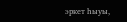эркет һыуы,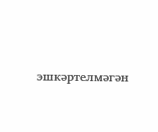эшкәртелмәгән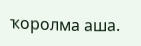ҡоролма аша.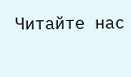Читайте нас